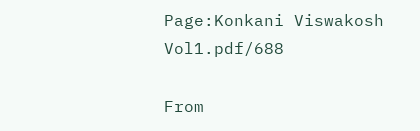Page:Konkani Viswakosh Vol1.pdf/688

From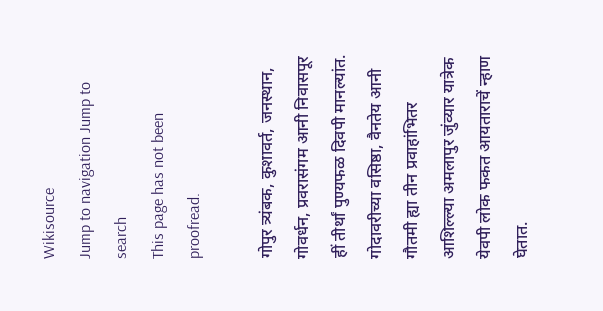Wikisource
Jump to navigation Jump to search
This page has not been proofread.

गोपुर त्र्यंबक, कुशावर्त, जनस्थान, गोवर्धन, प्रवरासंगम आनी निवासपूर हीं तीर्थां पुण्यफळ दिवपी मानल्यांत. गोदावरीच्या वसिष्ठा, वैनतेय आनी गौतमी ह्या तीन प्रवाहांभितर आशिल्ल्या अमलापुर जुंव्यार यात्रेक येवपी लोक फकत आयताराचें न्हाण घेतात.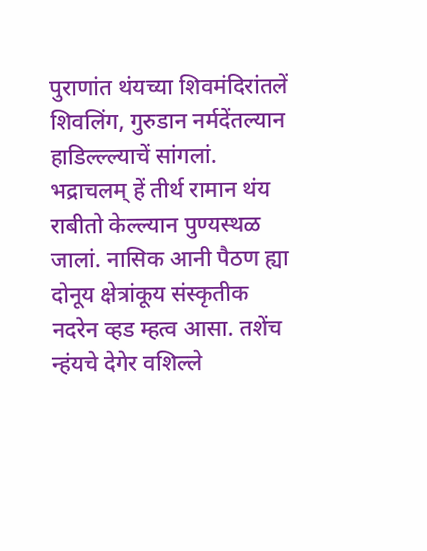पुराणांत थंयच्या शिवमंदिरांतलें शिवलिंग, गुरुडान नर्मदेंतल्यान हाडिल्ल्ल्याचें सांगलां. भद्राचलम्‌ हें तीर्थ रामान थंय राबीतो केल्ल्यान पुण्यस्थळ जालां. नासिक आनी पैठण ह्या दोनूय क्षेत्रांकूय संस्कृतीक नदरेन व्हड म्हत्व आसा. तशेंच न्हंयचे देगेर वशिल्ले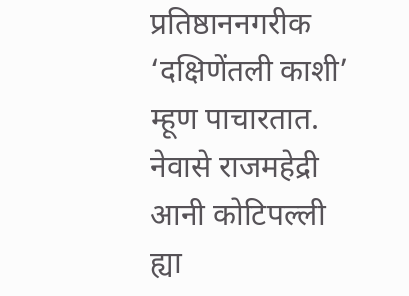प्रतिष्ठाननगरीक ‘दक्षिणेंतली काशी’ म्हूण पाचारतात. नेवासे राजमहेद्री आनी कोटिपल्ली ह्या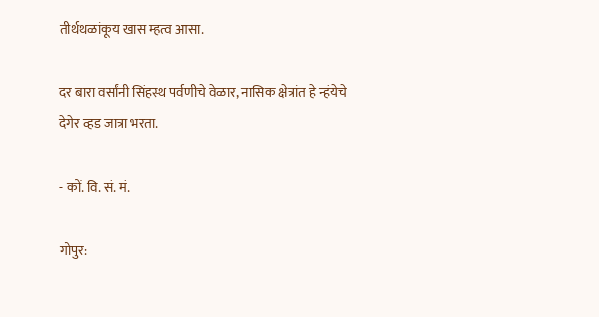तीर्थथळांकूय खास म्हत्व आसा.

दर बारा वर्सांनी सिंहस्थ पर्वणीचे वेळार, नासिक क्षेत्रांत हे न्हंयेचे देगेर व्हड जात्रा भरता.

- कों. वि. सं. मं.

गोपुर: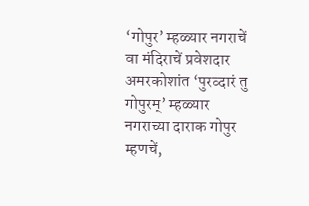‘गोपुर’ म्हळ्यार नगराचें वा मंदिराचें प्रवेशदार अमरकोशांत ‘पुरव्दारं तु गोपुरम्‌’ म्हळ्यार नगराच्या दाराक गोपुर म्हणचें,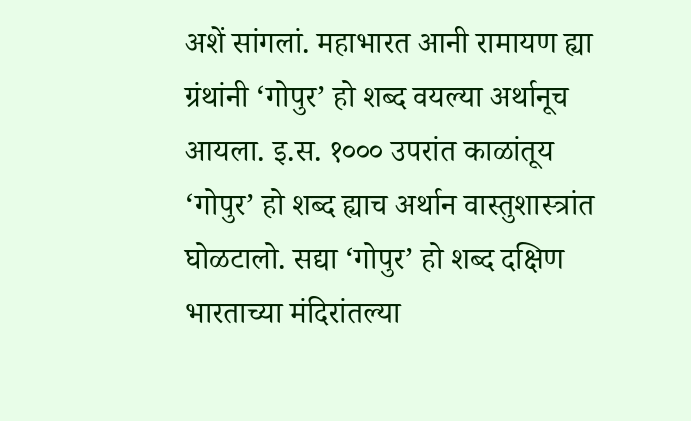अशें सांगलां. महाभारत आनी रामायण ह्या ग्रंथांनी ‘गोपुर’ हो शब्द वयल्या अर्थानूच आयला. इ.स. १००० उपरांत काळांतूय ‘गोपुर’ हो शब्द ह्याच अर्थान वास्तुशास्त्रांत घोळटालो. सद्या ‘गोपुर’ हो शब्द दक्षिण भारताच्या मंदिरांतल्या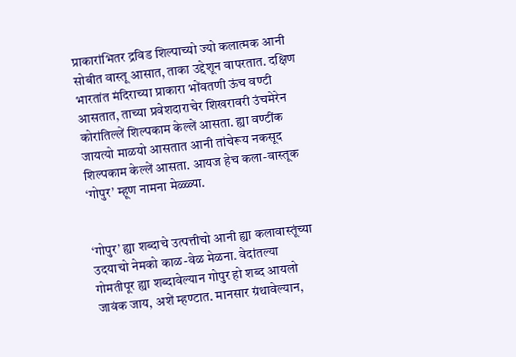प्राकारांभितर द्रविड शिल्पाच्यो ज्यो कलात्मक आनी सोबीत वास्तू आसात, ताका उद्देशून वापरतात. दक्षिण भारतांत मंदिराच्या प्राकारा भोंवतणी ऊंच वण्टी आसतात, ताच्या प्रवेशदाराचेर शिखरावरी उंचमेरेन कोरांतिल्लें शिल्पकाम केल्लें आसता. ह्या वण्टींक जायत्यो माळयो आसतात आनी तांचेरूय नकसूद शिल्पकाम केल्लें आसता. आयज हेच कला-वास्तूक ‘गोपुर’ म्हूण नामना मेळ्ळ्या.


‘गोपुर’ ह्या शब्दाचे उत्पत्तीचो आनी ह्या कलावास्तूंच्या उदयाचो नेमको काळ-वेळ मेळना. वेदांतल्या गोमतीपूर ह्या शब्दावेल्यान गोपुर हो शब्द आयलो जावंक जाय, अशें म्हण्टात. मानसार ग्रंथावेल्यान,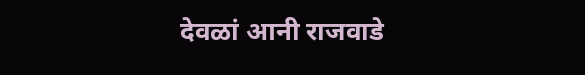देवळां आनी राजवाडे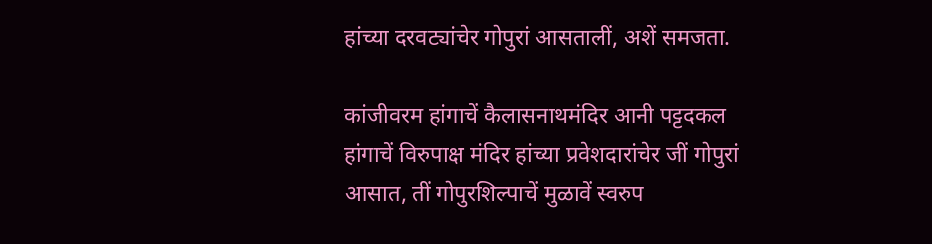हांच्या दरवट्यांचेर गोपुरां आसतालीं, अशें समजता.

कांजीवरम हांगाचें कैलासनाथमंदिर आनी पट्टदकल हांगाचें विरुपाक्ष मंदिर हांच्या प्रवेशदारांचेर जीं गोपुरां आसात, तीं गोपुरशिल्पाचें मुळावें स्वरुप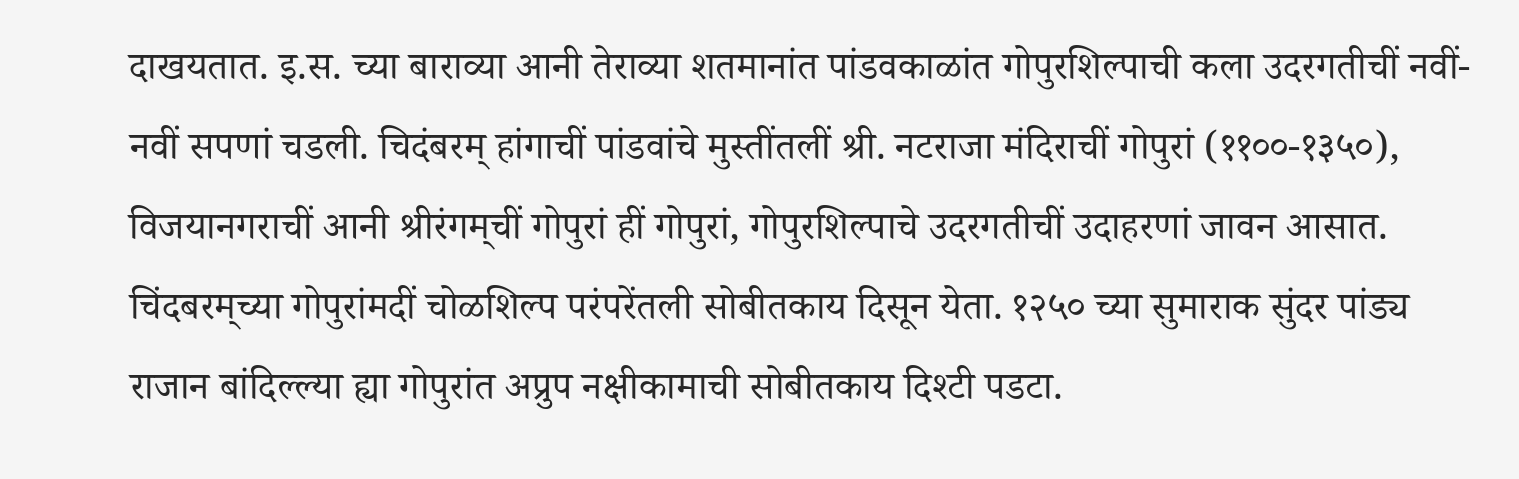दाखयतात. इ.स. च्या बाराव्या आनी तेराव्या शतमानांत पांडवकाळांत गोपुरशिल्पाची कला उदरगतीचीं नवीं-नवीं सपणां चडली. चिदंबरम्‌ हांगाचीं पांडवांचे मुस्तींतलीं श्री. नटराजा मंदिराचीं गोपुरां (११००-१३५०), विजयानगराचीं आनी श्रीरंगम्‌चीं गोपुरां हीं गोपुरां, गोपुरशिल्पाचे उदरगतीचीं उदाहरणां जावन आसात. चिंदबरम्‌च्या गोपुरांमदीं चोळशिल्प परंपरेंतली सोबीतकाय दिसून येता. १२५० च्या सुमाराक सुंदर पांड्य राजान बांदिल्ल्या ह्या गोपुरांत अप्रुप नक्षीकामाची सोबीतकाय दिश्टी पडटा.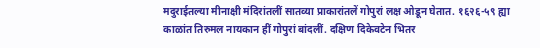मदुराईतल्या मीनाक्षी मंदिरांतलीं सातव्या प्राकारांतलें गोपुरां लक्ष ओडून घेतात. १६२६-५९ ह्या काळांत तिरुमल नायकान हीं गोपुरां बांदलीं. दक्षिण दिकेवटेन भितर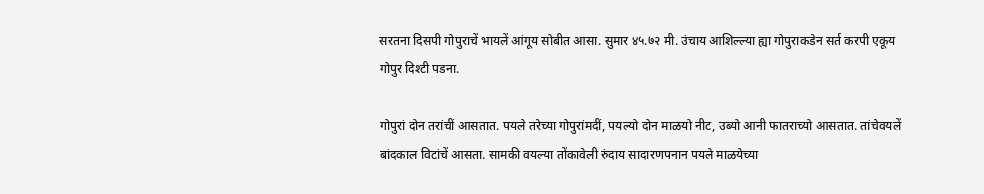सरतना दिसपी गोपुराचें भायलें आंगूय सोबीत आसा. सुमार ४५.७२ मी. उंचाय आशिल्ल्या ह्या गोपुराकडेन सर्त करपी एकूय गोपुर दिश्टी पडना.

गोपुरां दोन तरांचीं आसतात. पयले तरेच्या गोपुरांमदीं, पयल्यो दोन माळयो नीट, उब्यो आनी फातराच्यो आसतात. तांचेवयलें बांदकाल विटांचें आसता. सामकी वयल्या तोंकावेली रुंदाय सादारणपनान पयले माळयेच्या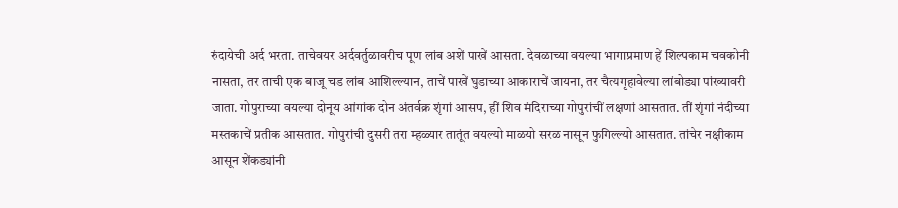रुंदायेची अर्द भरता. ताचेवयर अर्दवर्तुळावरीच पूण लांब अशें पाखें आसता. देवळाच्या वयल्या भागाप्रमाण हें शिल्पकाम चवकोनी नासता, तर ताची एक बाजू चड लांब आशिल्ल्यान, ताचें पाखें घुडाच्या आकाराचें जायना, तर चैत्यगृहावेल्या लांबोड्या पांख्यावरी जाता. गोपुराच्या वयल्या दोनूय आंगांक दोन अंतर्वक्र शृंगां आसप, हीं शिव मंदिराच्या गोपुरांचीं लक्षणां आसतात. तीं शृंगां नंदीच्या मस्तकाचें प्रतीक आसतात. गोपुरांची दुसरी तरा म्हळ्यार तातूंत वयल्यो माळयो सरळ नासून फुगिल्ल्यो आसतात. तांचेर नक्षीकाम आसून शेंकड्यांनी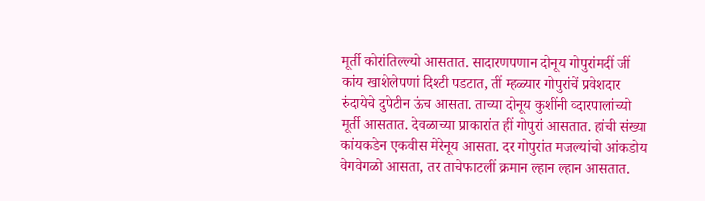मूर्ती कोरांतिल्ल्यो आसतात. सादारणपणान दोनूय गोपुरांमदीं जीं कांय खाशेलेपणां दिश्टी पडटात, तीं म्हळ्यार गोपुरांचें प्रवेशदार रुंदायेचे दुपेटीन ऊंच आसता. ताच्या दोनूय कुशींनी व्दारपालांच्यो मूर्ती आसतात. देवळाच्या प्राकारांत हीं गोपुरां आसतात. हांची संख्या कांयकडेन एकवीस मेरेनूय आसता. दर गोपुरांत मजल्यांचो आंकडोय वेगवेगळो आसता, तर ताचेफाटलीं क्रमान ल्हान ल्हान आसतात.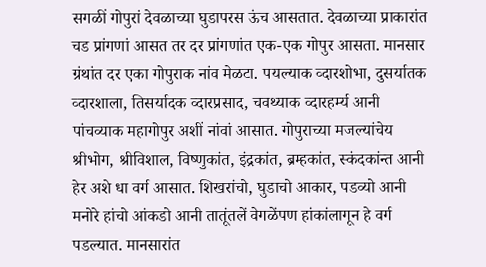सगळीं गोपुरां देवळाच्या घुडापरस ऊंच आसतात. देवळाच्या प्राकारांत चड प्रांगणां आसत तर दर प्रांगणांत एक-एक गोपुर आसता. मानसार ग्रंथांत दर एका गोपुराक नांव मेळटा. पयल्याक व्दारशोभा, दुसर्यातक व्दारशाला, तिसर्यादक व्दारप्रसाद, चवथ्याक व्दारहर्म्य आनी पांचव्याक महागोपुर अशीं नांवां आसात. गोपुराच्या मजल्यांचेय श्रीभोग, श्रीविशाल, विष्णुकांत, इंद्रकांत, ब्रम्हकांत, स्कंदकांन्त आनी हेर अशे धा वर्ग आसात. शिखरांचो, घुडाचो आकार, पडव्यो आनी मनोरे हांचो आंकडो आनी तातूंतलें वेगळेंपण हांकांलागून हे वर्ग पडल्यात. मानसारांत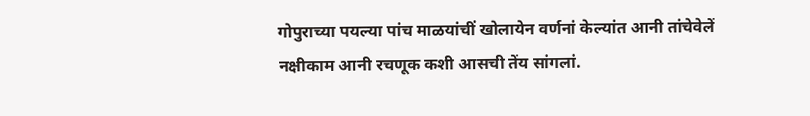गोपुराच्या पयल्या पांच माळयांचीं खोलायेन वर्णनां केल्यांत आनी तांचेवेलें नक्षीकाम आनी रचणूक कशी आसची तेंय सांगलां.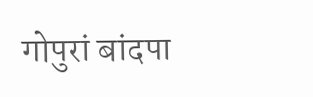गोपुरां बांदपा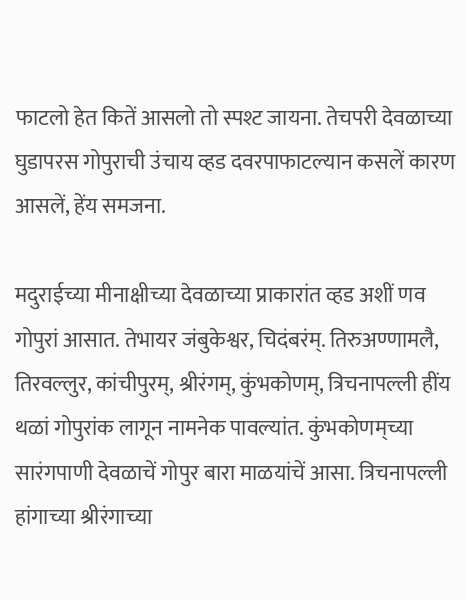फाटलो हेत कितें आसलो तो स्पश्ट जायना. तेचपरी देवळाच्या घुडापरस गोपुराची उंचाय व्हड दवरपाफाटल्यान कसलें कारण आसलें, हेंय समजना.

मदुराईच्या मीनाक्षीच्या देवळाच्या प्राकारांत व्हड अशीं णव गोपुरां आसात. तेभायर जंबुकेश्वर, चिदंबरंम्‌. तिरुअण्णामलै, तिरवल्लुर, कांचीपुरम्‌, श्रीरंगम्‌, कुंभकोणम्‌, त्रिचनापल्ली हींय थळां गोपुरांक लागून नामनेक पावल्यांत. कुंभकोणम्‌च्या सारंगपाणी देवळाचें गोपुर बारा माळयांचें आसा. त्रिचनापल्ली हांगाच्या श्रीरंगाच्या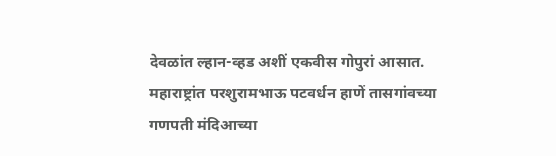देवळांत ल्हान-व्हड अशीं एकवीस गोपुरां आसात. महाराष्ट्रांत परशुरामभाऊ पटवर्धन हाणें तासगांवच्या गणपती मंदिआच्या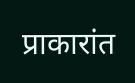प्राकारांत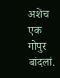अशेंच एक गोपुर बांदलां.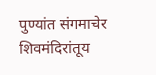पुण्यांत संगमाचेर शिवमंदिरांतूय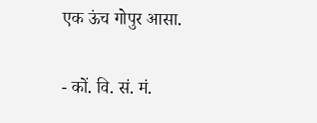एक ऊंच गोपुर आसा.

- कों. वि. सं. मं.